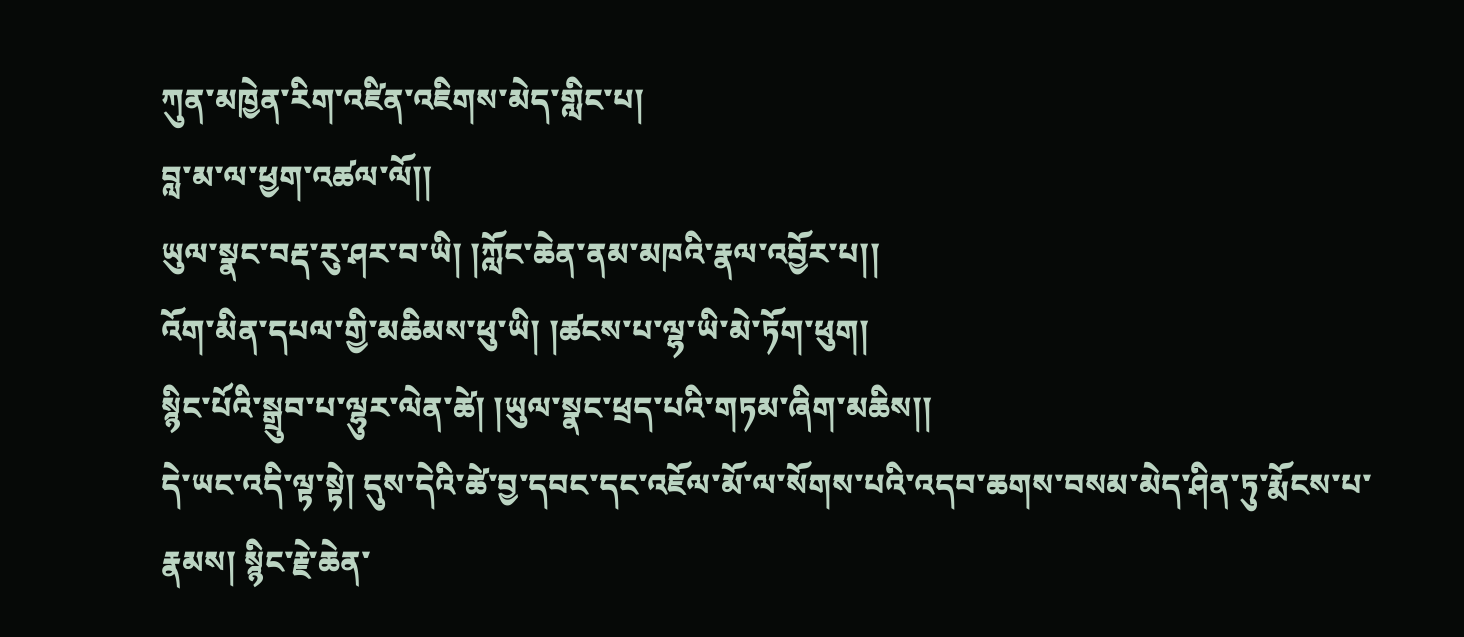ཀུན་མཁྱེན་རིག་འཛིན་འཇིགས་མེད་གླིང་པ།
བླ་མ་ལ་ཕྱག་འཚལ་ལོ།།
ཡུལ་སྣང་བརྡ་རུ་ཤར་བ་ཡི། །ཀློང་ཆེན་ནམ་མཁའི་རྣལ་འབྱོར་པ།།
འོག་མིན་དཔལ་གྱི་མཆིམས་ཕུ་ཡི། །ཚངས་པ་ལྷ་ཡི་མེ་ཏོག་ཕུག།
སྙིང་པོའི་སྒྲུབ་པ་ལྷུར་ལེན་ཚེ། །ཡུལ་སྣང་ཕྲད་པའི་གཏམ་ཞིག་མཆིས།།
དེ་ཡང་འདི་ལྟ་སྟེ། དུས་དེའི་ཚེ་བྱ་དབང་དང་འཇོལ་མོ་ལ་སོགས་པའི་འདབ་ཆགས་བསམ་མེད་ཤིན་ཏུ་རྨོངས་པ་རྣམས། སྙིང་རྗེ་ཆེན་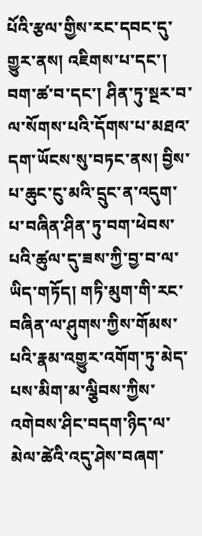པོའི་རྩལ་གྱིས་རང་དབང་དུ་གྱུར་ནས། འཇིགས་པ་དང་། བག་ཚ་བ་དང་། ཤིན་ཏུ་སྔར་བ་ལ་སོགས་པའི་དོགས་པ་མཐའ་དག་ཡོངས་སུ་བཏང་ནས། བྱིས་པ་ཆུང་ངུ་མའི་དྲུང་ན་འདུག་པ་བཞིན་ཤིན་ཏུ་བག་ཕེབས་པའི་ཚུལ་དུ་ཟས་ཀྱི་བྱ་བ་ལ་ཡིད་གཏོད། གཏི་མུག་གི་རང་བཞིན་ལ་ཤུགས་ཀྱིས་གོམས་པའི་རྣམ་འགྱུར་འགོག་ཏུ་མེད་པས་མིག་མ་ལྕིབས་ཀྱིས་འགེབས་ཤིང་བདག་ཉིད་ལ་མེལ་ཚེའི་འདུ་ཤེས་བཞག་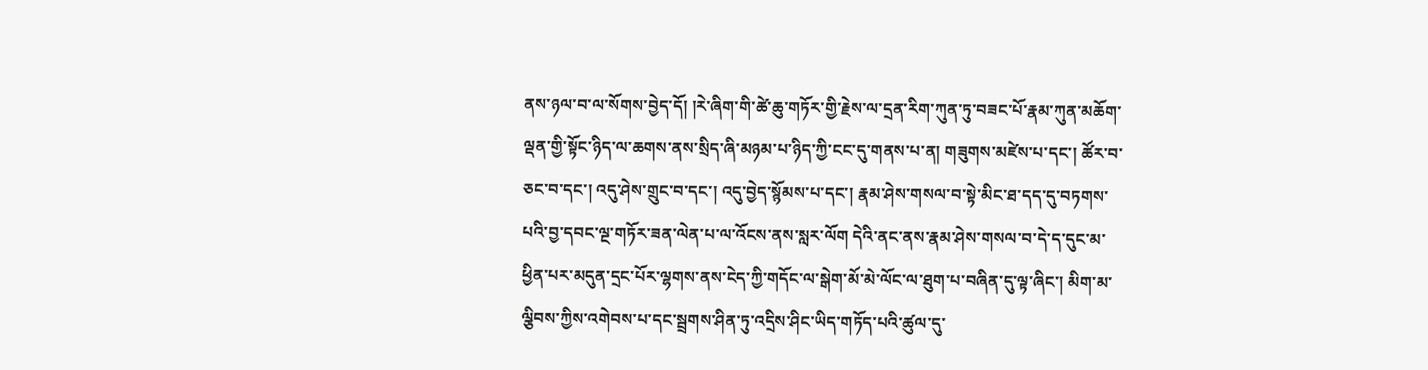ནས་ཉལ་བ་ལ་སོགས་བྱེད་དོ། །རེ་ཞིག་གི་ཚེ་ཆུ་གཏོར་གྱི་རྗེས་ལ་དྲན་རིག་ཀུན་ཏུ་བཟང་པོ་རྣམ་ཀུན་མཆོག་ལྡན་གྱི་སྟོང་ཉིད་ལ་ཆགས་ནས་སྲིད་ཞི་མཉམ་པ་ཉིད་ཀྱི་ངང་དུ་གནས་པ་ན། གཟུགས་མཛེས་པ་དང་། ཚོར་བ་ཅང་བ་དང་། འདུ་ཤེས་གྲུང་བ་དང་། འདུ་བྱེད་སྙོམས་པ་དང་། རྣམ་ཤེས་གསལ་བ་སྟེ་མིང་ཐ་དད་དུ་བཏགས་པའི་བྱ་དབང་ལྔ་གཏོར་ཟན་ལེན་པ་ལ་འོངས་ནས་སླར་ལོག དེའི་ནང་ནས་རྣམ་ཤེས་གསལ་བ་དེ་ད་དུང་མ་ཕྱིན་པར་མདུན་དྲང་པོར་ལྷགས་ནས་ངེད་ཀྱི་གདོང་ལ་སྒེག་མོ་མེ་ལོང་ལ་ཐུག་པ་བཞིན་དུ་ལྟ་ཞིང་། མིག་མ་ལྕིབས་ཀྱིས་འགེབས་པ་དང་སྦྲགས་ཤིན་ཏུ་འདྲིས་ཤིང་ཡིད་གཏོད་པའི་ཚུལ་དུ་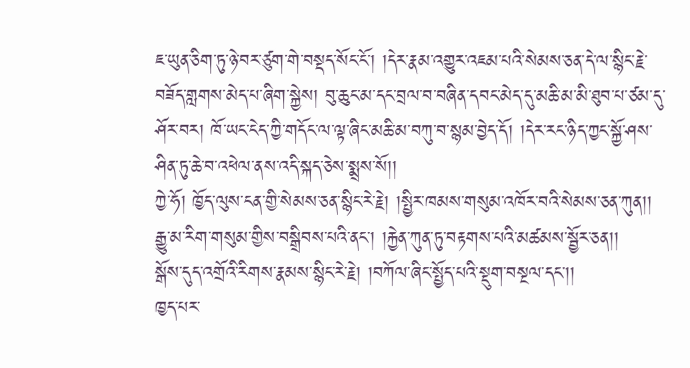ཇ་ཡུན་ཅིག་ཏུ་ཉེ་བར་ཙུག་གེ་བསྡད་སོང་ངོ་། །དེར་རྣམ་འགྱུར་འཇམ་པའི་སེམས་ཅན་དེ་ལ་སྙིང་རྗེ་བཟོད་གླགས་མེད་པ་ཞིག་སྐྱེས། བུ་ཆུང་མ་དང་བྲལ་བ་བཞིན་དབང་མེད་དུ་མཆི་མ་མི་ཐུབ་པ་ཙམ་དུ་ཤོར་བར། ཁོ་ཡང་ངེད་ཀྱི་གདོང་ལ་ལྟ་ཞིང་མཆི་མ་བཀུ་བ་སྙམ་བྱེད་དོ། །དེར་རང་ཉིད་ཀྱང་སྐྱོ་ཤས་ཤིན་ཏུ་ཆེ་བ་འཕེལ་ནས་འདི་སྐད་ཅེས་སྨྲས་སོ།།
ཀྱེ་ཧོ། ཁྱོད་ལུས་ངན་གྱི་སེམས་ཅན་སྙིང་རེ་རྗེ། །སྤྱིར་ཁམས་གསུམ་འཁོར་བའི་སེམས་ཅན་ཀུན།།
རྒྱུ་མ་རིག་གསུམ་གྱིས་བསྒྲིབས་པའི་ནང་། །རྐྱེན་ཀུན་ཏུ་བརྟགས་པའི་མཚམས་སྦྱོར་ཅན།།
སྒོས་དུད་འགྲོའི་རིགས་རྣམས་སྙིང་རེ་རྗེ། །བཀོལ་ཞིང་སྤྱོད་པའི་སྡུག་བསྔལ་དང་།།
ཁྱད་པར་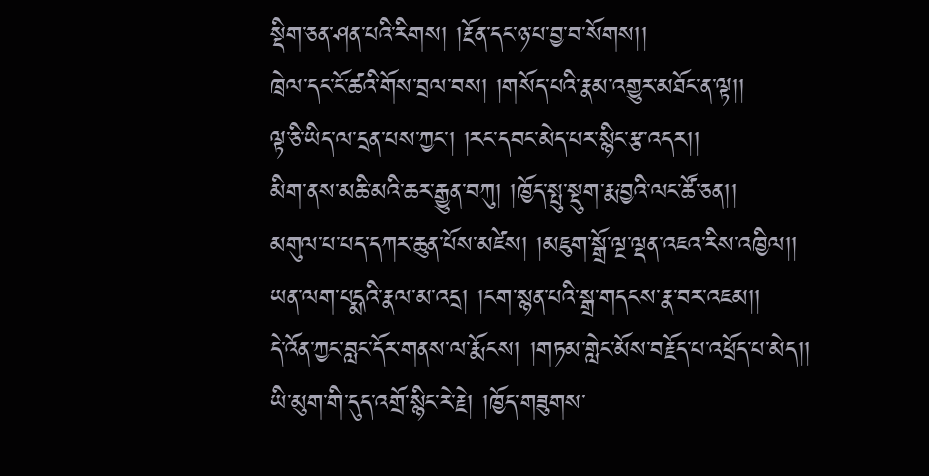སྡིག་ཅན་ཤན་པའི་རིགས། །རྔོན་དང་ཉ་པ་བྱ་བ་སོགས།།
ཁྲེལ་དང་ངོ་ཚའི་གོས་བྲལ་བས། །གསོད་པའི་རྣམ་འགྱུར་མཐོང་ན་ལྟ།།
ལྟ་ཅི་ཡིད་ལ་དྲན་པས་ཀྱང་། །རང་དབང་མེད་པར་སྙིང་རྩ་འདར།།
མིག་ནས་མཆི་མའི་ཆར་རྒྱུན་བཀུ། །ཁྱོད་སྤུ་སྡུག་རྨ་བྱའི་ལང་ཚོ་ཅན།།
མགུལ་པ་པད་དཀར་ཆུན་པོས་མཛེས། །མཇུག་སྒྲོ་ལྔ་ལྡན་འཇའ་རིས་འཁྱིལ།།
ཡན་ལག་པདྨའི་རྣལ་མ་འདྲ། །ངག་སྙན་པའི་སྒྲ་གདངས་རྣ་བར་འཇམ།།
དེ་འོན་ཀྱང་བླང་དོར་གནས་ལ་རྨོངས། །གཏམ་གླེང་མོས་བརྗོད་པ་འཕྲོད་པ་མེད།།
ཡི་མུག་གི་དུད་འགྲོ་སྙིང་རེ་རྗེ། །ཁྱོད་གཟུགས་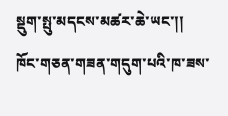སྡུག་སྤུ་མདངས་མཚར་ཆེ་ཡང་།།
ཁོང་གཅན་གཟན་གདུག་པའི་ཁ་ཟས་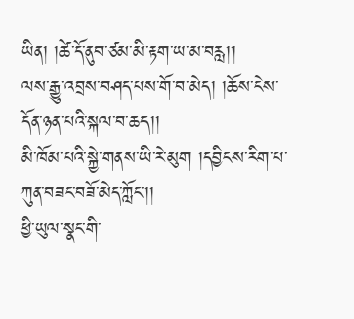ཡིན། །ཚེ་དོ་ནུབ་ཙམ་མི་རྟག་ཡ་མ་བརླ།།
ལས་རྒྱུ་འབྲས་བཤད་པས་གོ་བ་མེད། །ཆོས་ངེས་དོན་ཉན་པའི་སྐལ་བ་ཆད།།
མི་ཁོམ་པའི་སྐྱེ་གནས་ཡི་རེ་མུག །དབྱིངས་རིག་པ་ཀུན་བཟང་བཟོ་མེད་ཀློང་།།
ཕྱི་ཡུལ་སྣང་གི་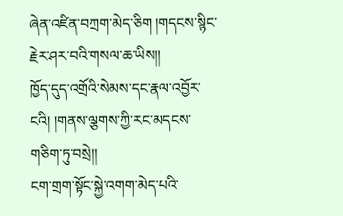ཞེན་འཛིན་བཀྲག་མེད་ཅིག །གདངས་སྙིང་རྗེར་ཤར་བའི་གསལ་ཆ་ཡིས།།
ཁྱོད་དུད་འགྲོའི་སེམས་དང་རྣལ་འབྱོར་ངའི། །གནས་ལྕགས་ཀྱི་རང་མདངས་གཅིག་ཏུ་བསྲེ།།
ངག་གྲག་སྟོང་སྐྱེ་འགག་མེད་པའི་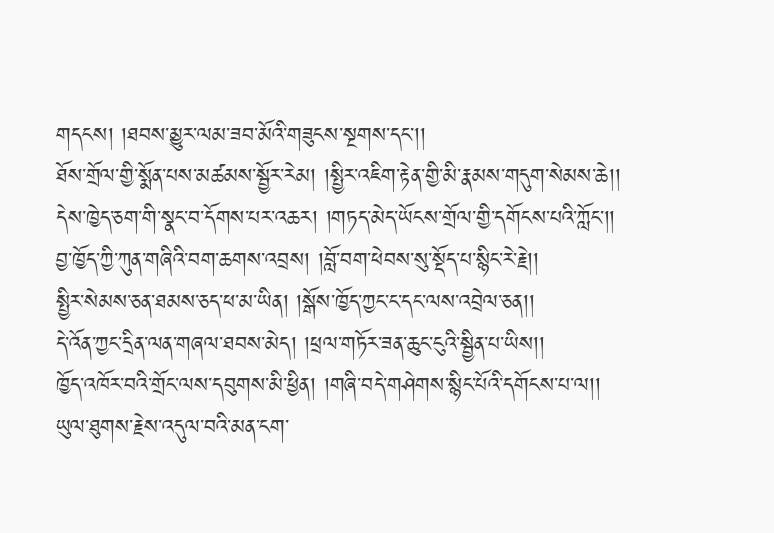གདངས། །ཐབས་མྱུར་ལམ་ཟབ་མོའི་གཟུངས་སྔགས་དང་།།
ཐོས་གྲོལ་གྱི་སྨོན་པས་མཚམས་སྦྱོར་རེམ། །སྤྱིར་འཇིག་རྟེན་གྱི་མི་རྣམས་གདུག་སེམས་ཆེ།།
དེས་ཁྱེད་ཅག་གི་སྣང་བ་དོགས་པར་འཆར། །གཏད་མེད་ཡོངས་གྲོལ་གྱི་དགོངས་པའི་ཀློང་།།
བྱ་ཁྱོད་ཀྱི་ཀུན་གཞིའི་བག་ཆགས་འབྲས། །བློ་བག་ཕེབས་སུ་སྡོད་པ་སྙིང་རེ་རྗེ།།
སྤྱིར་སེམས་ཅན་ཐམས་ཅད་ཕ་མ་ཡིན། །སྒོས་ཁྱོད་ཀྱང་ང་དང་ལས་འབྲེལ་ཅན།།
དེ་འོན་ཀྱང་དྲིན་ལན་གཞལ་ཐབས་མེད། །ཕྲལ་གཏོར་ཟན་ཆུང་ངུའི་སྦྱིན་པ་ཡིས།།
ཁྱོད་འཁོར་བའི་གྲོང་ལས་དབུགས་མི་ཕྱིན། །གཞི་བདེ་གཤེགས་སྙིང་པོའི་དགོངས་པ་ལ།།
ཡུལ་ཐུགས་རྗེས་འདུལ་བའི་མན་ངག་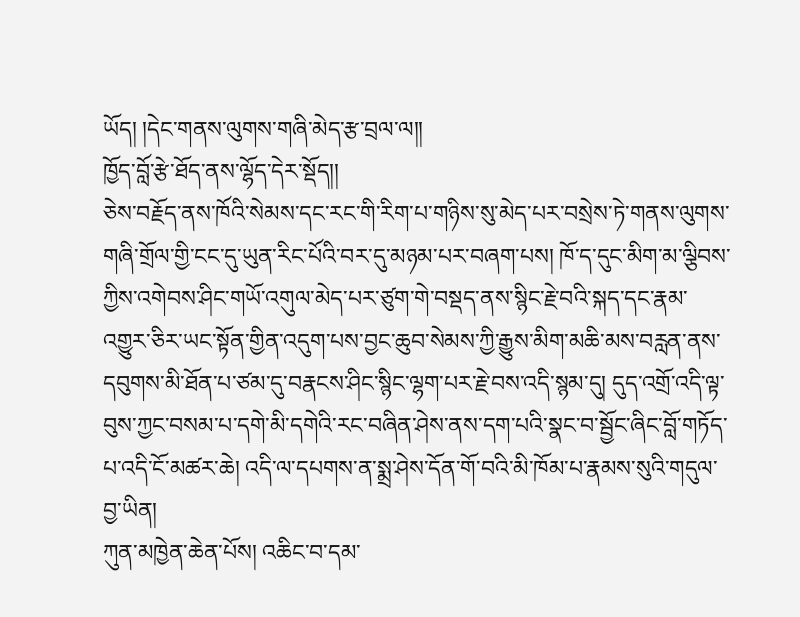ཡོད། །དེང་གནས་ལུགས་གཞི་མེད་རྩ་བྲལ་ལ།།
ཁྱོད་བློ་རྩེ་ཐོད་ནས་ལྷོད་དེར་སྡོད།།
ཅེས་བརྗོད་ནས་ཁོའི་སེམས་དང་རང་གི་རིག་པ་གཉིས་སུ་མེད་པར་བསྲེས་ཏེ་གནས་ལུགས་གཞི་གྲོལ་གྱི་ངང་དུ་ཡུན་རིང་པོའི་བར་དུ་མཉམ་པར་བཞག་པས། ཁོ་ད་དུང་མིག་མ་ལྕིབས་ཀྱིས་འགེབས་ཤིང་གཡོ་འགུལ་མེད་པར་ཙུག་གེ་བསྡད་ནས་སྙིང་རྗེ་བའི་སྐད་དང་རྣམ་འགྱུར་ཅིར་ཡང་སྟོན་གྱིན་འདུག་པས་བྱང་ཆུབ་སེམས་ཀྱི་རྒྱུས་མིག་མཆི་མས་བརླན་ནས་དབུགས་མི་ཐོན་པ་ཙམ་དུ་བརྣངས་ཤིང་སྙིང་ལྷག་པར་རྗེ་བས་འདི་སྙམ་དུ། དུད་འགྲོ་འདི་ལྟ་བུས་ཀྱང་བསམ་པ་དགེ་མི་དགེའི་རང་བཞིན་ཤེས་ནས་དག་པའི་སྣང་བ་སྦྱོང་ཞིང་བློ་གཏོད་པ་འདི་ངོ་མཚར་ཆེ། འདི་ལ་དཔགས་ན་སྨྲ་ཤེས་དོན་གོ་བའི་མི་ཁོམ་པ་རྣམས་སུའི་གདུལ་བྱ་ཡིན།
ཀུན་མཁྱེན་ཆེན་པོས། འཆིང་བ་དམ་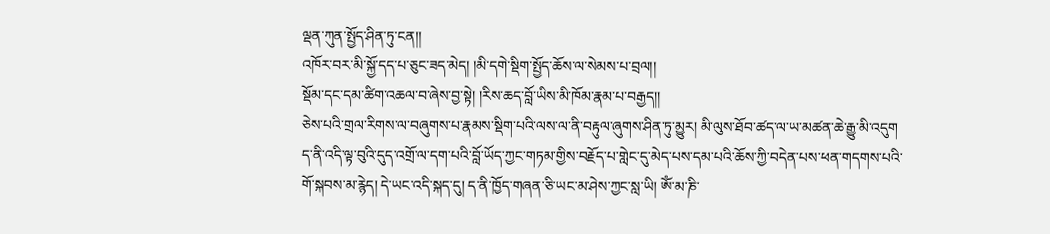ལྡན་ཀུན་སྤྱོད་ཤིན་ཏུ་ངན།།
འཁོར་བར་མི་སྐྱོ་དད་པ་ཅུང་ཟད་མེད། །མི་དགེ་སྡིག་སྤྱོད་ཆོས་ལ་སེམས་པ་བྲལ།།
སྡོམ་དང་དམ་ཚིག་འཆལ་བ་ཞེས་བྱ་སྟེ། །རིས་ཆད་བློ་ཡིས་མི་ཁོམ་རྣམ་པ་བརྒྱད།།
ཅེས་པའི་གྲལ་རིགས་ལ་བཞུགས་པ་རྣམས་སྡིག་པའི་ལས་ལ་ནི་བརྟུལ་ཞུགས་ཤིན་ཏུ་མྱུར། མི་ལུས་ཐོབ་ཚད་ལ་ཡ་མཚན་ཆེ་རྒྱུ་མི་འདུག ད་ནི་འདི་ལྟ་བུའི་དུད་འགྲོ་ལ་དག་པའི་བློ་ཡོད་ཀྱང་གཏམ་གྱིས་བརྗོད་པ་གླེང་དུ་མེད་པས་དམ་པའི་ཆོས་ཀྱི་བདེན་པས་ཕན་གདགས་པའི་གོ་སྐབས་མ་རྙེད། དེ་ཡང་འདི་སྐད་དུ། ད་ནི་ཁྱོད་གཞན་ཅི་ཡང་མ་ཤེས་ཀྱང་སླ་ཡི། ཨོཾ་མ་ཎི་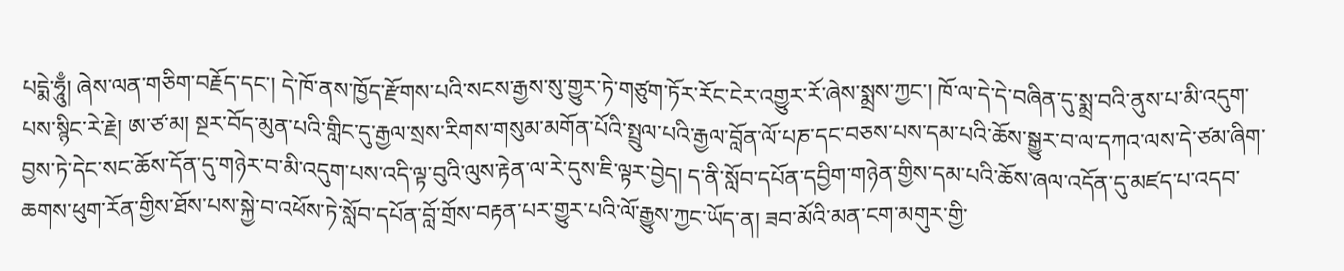པདྨེ་ཧཱུྃ། ཞེས་ལན་གཅིག་བརྗོད་དང་། དེ་ཁོ་ནས་ཁྱོད་རྫོགས་པའི་སངས་རྒྱས་སུ་གྱུར་ཏེ་གཙུག་ཏོར་རོང་ངེར་འགྱུར་རོ་ཞེས་སྨྲས་ཀྱང་། ཁོ་ལ་དེ་དེ་བཞིན་དུ་སྨྲ་བའི་ནུས་པ་མི་འདུག་པས་སྙིང་རེ་རྗེ། ཨ་ཙ་མ། སྔར་བོད་མུན་པའི་གླིང་དུ་རྒྱལ་སྲས་རིགས་གསུམ་མགོན་པོའི་སྤྲུལ་པའི་རྒྱལ་བློན་ལོ་པཎ་དང་བཅས་པས་དམ་པའི་ཆོས་སྒྱུར་བ་ལ་དཀའ་ལས་དེ་ཙམ་ཞིག་བྱས་ཏེ་དེང་སང་ཆོས་དོན་དུ་གཉེར་བ་མི་འདུག་པས་འདི་ལྟ་བུའི་ལུས་རྟེན་ལ་རེ་དུས་ཇི་ལྟར་བྱེད། ད་ནི་སློབ་དཔོན་དབྱིག་གཉེན་གྱིས་དམ་པའི་ཆོས་ཞལ་འདོན་དུ་མཛད་པ་འདབ་ཆགས་ཕུག་རོན་གྱིས་ཐོས་པས་སྐྱེ་བ་འཕོས་ཏེ་སློབ་དཔོན་བློ་གྲོས་བརྟན་པར་གྱུར་པའི་ལོ་རྒྱུས་ཀྱང་ཡོད་ན། ཟབ་མོའི་མན་ངག་མགུར་གྱི་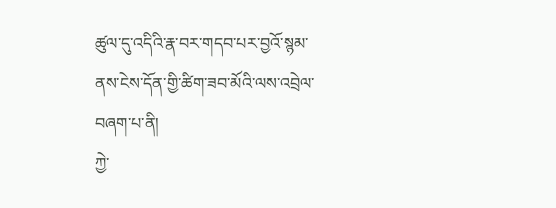ཚུལ་དུ་འདིའི་རྣ་བར་གདབ་པར་བྱའོ་སྙམ་ནས་ངེས་དོན་གྱི་ཚིག་ཟབ་མོའི་ལས་འབྲེལ་བཞག་པ་ནི།
ཀྱེ་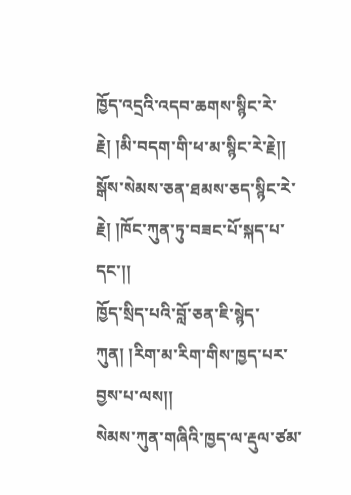ཁྱོད་འདྲའི་འདབ་ཆགས་སྙིང་རེ་རྗེ། །མི་བདག་གི་ཕ་མ་སྙིང་རེ་རྗེ།།
སྒོས་སེམས་ཅན་ཐམས་ཅད་སྙིང་རེ་རྗེ། །ཁོང་ཀུན་ཏུ་བཟང་པོ་སྐད་པ་དང་།།
ཁྱོད་སྲིད་པའི་བློ་ཅན་ཇི་སྙེད་ཀུན། །རིག་མ་རིག་གིས་ཁྱད་པར་བྱས་པ་ལས།།
སེམས་ཀུན་གཞིའི་ཁྱད་ལ་རྡུལ་ཙམ་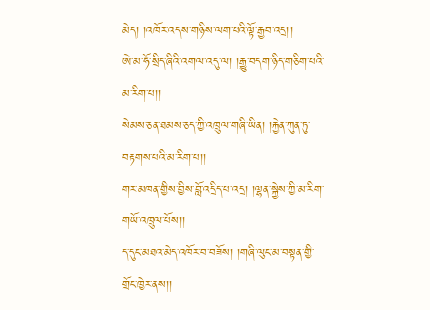མེད། །འཁོར་འདས་གཉིས་ལག་པའི་ལྟོ་རྒྱབ་འདྲ།།
ཨེ་མ་ཧོ་སྲིད་ཞིའི་འགལ་འདུ་ལ། །རྒྱུ་བདག་ཉིད་གཅིག་པའི་མ་རིག་པ།།
སེམས་ཅན་ཐམས་ཅད་ཀྱི་འཁྲུལ་གཞི་ཡིན། །རྐྱེན་ཀུན་ཏུ་བརྟགས་པའི་མ་རིག་པ།།
གར་མཁན་གྱིས་བྱིས་བློ་འདྲིད་པ་འདྲ། །ལྷན་སྐྱེས་ཀྱི་མ་རིག་གཡོ་འཁྲུལ་པོས།།
ད་དུང་མཐའ་མེད་འཁོར་བ་བཟོས། །གཞི་ལུང་མ་བསྟན་གྱི་གྲོང་ཁྱེར་ནས།།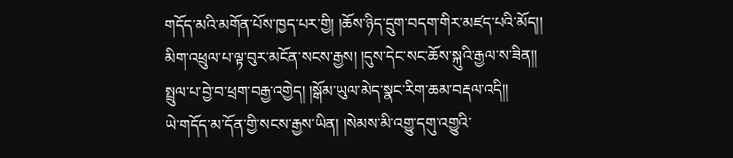གདོད་མའི་མགོན་པོས་ཁྱད་པར་གྱི། །ཆོས་ཉིད་དྲུག་བདག་གིར་མཛད་པའི་མོད།།
མིག་འཕྲུལ་པ་ལྟ་བུར་མངོན་སངས་རྒྱས། །དུས་དེང་སང་ཆོས་སྐུའི་རྒྱལ་ས་ཟིན།།
སྤྲུལ་པ་བྱེ་བ་ཕྲག་བརྒྱ་འགྱེད། །སྒོམ་ཡུལ་མེད་སྣང་རིག་ཆམ་བརྡལ་འདི།།
ཡེ་གདོད་མ་དོན་གྱི་སངས་རྒྱས་ཡིན། །སེམས་མི་འགྱུ་དགུ་འགྱུའི་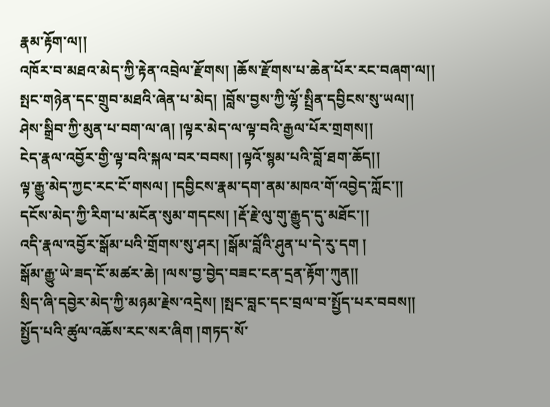རྣམ་རྟོག་ལ།།
འཁོར་བ་མཐའ་མེད་ཀྱི་རྟེན་འབྲེལ་རྫོགས། །ཆོས་རྫོགས་པ་ཆེན་པོར་རང་བཞག་ལ།།
སྤང་གཉེན་དང་གྲུབ་མཐའི་ཞེན་པ་མེད། །བློས་བྱས་ཀྱི་ལྷོ་སྤྲིན་དབྱིངས་སུ་ཡལ།།
ཤེས་སྒྲིབ་ཀྱི་མུན་པ་བག་ལ་ཞ། །ལྟར་མེད་ལ་ལྟ་བའི་རྒྱལ་པོར་གྲགས།།
ངེད་རྣལ་འབྱོར་གྱི་ལྟ་བའི་སྐལ་བར་བབས། །ལྟའོ་སྙམ་པའི་བློ་ཐག་ཆོད།།
ལྟ་རྒྱུ་མེད་ཀྱང་རང་ངོ་གསལ། །དབྱིངས་རྣམ་དག་ནམ་མཁའ་གོ་འབྱེད་ཀློང་།།
དངོས་མེད་ཀྱི་རིག་པ་མངོན་སུམ་གདངས། །རྡོ་རྗེ་ལུ་གུ་རྒྱུད་དུ་མཐོང་།།
འདི་རྣལ་འབྱོར་སྒོམ་པའི་གྲོགས་སུ་ཤར། །སྒོམ་བློའི་ཤུན་པ་དེ་རུ་དག །
སྒོམ་རྒྱུ་ཡེ་ཟད་ངོ་མཚར་ཆེ། །ལས་བྱ་བྱེད་བཟང་ངན་དྲན་རྟོག་ཀུན།།
སྲིད་ཞི་དབྱེར་མེད་ཀྱི་མཉམ་རྗེས་འདྲེས། །སྤང་བླང་དང་བྲལ་བ་སྤྱོད་པར་བབས།།
སྤྱོད་པའི་ཚུལ་འཆོས་རང་སར་ཞིག །གཏད་སོ་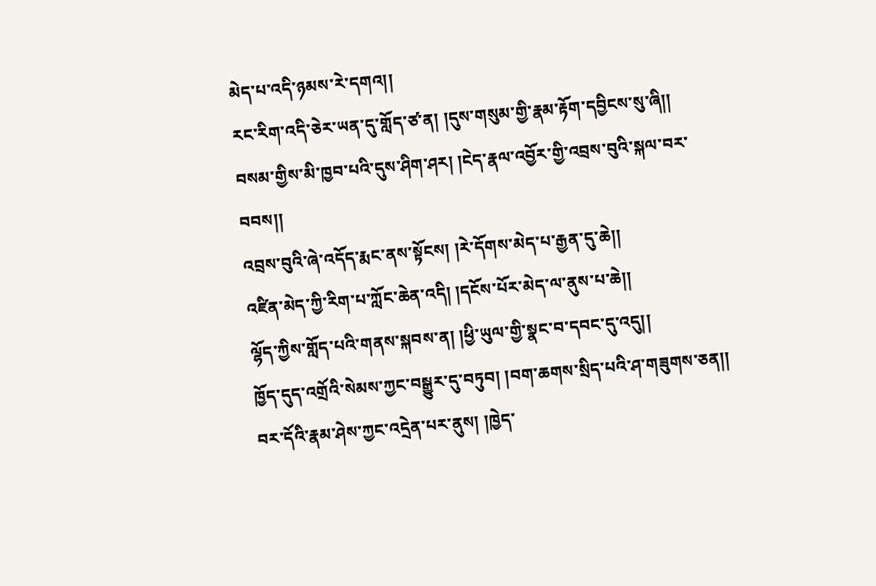མེད་པ་འདི་ཉམས་རེ་དགའ།།
རང་རིག་འདི་ཅེར་ཡན་དུ་གློད་ཙ་ན། །དུས་གསུམ་གྱི་རྣམ་རྟོག་དབྱིངས་སུ་ཞི།།
བསམ་གྱིས་མི་ཁྱབ་པའི་དུས་ཤིག་ཤར། །ངེད་རྣལ་འབྱོར་གྱི་འབྲས་བུའི་སྐལ་བར་བབས།།
འབྲས་བུའི་ཞེ་འདོད་རྨང་ནས་སྟོངས། །རེ་དོགས་མེད་པ་རྒྱན་དུ་ཆེ།།
འཛིན་མེད་ཀྱི་རིག་པ་ཀློང་ཆེན་འདི། །དངོས་པོར་མེད་ལ་ནུས་པ་ཆེ།།
ལྷོད་ཀྱིས་གློད་པའི་གནས་སྐབས་ན། །ཕྱི་ཡུལ་གྱི་སྣང་བ་དབང་དུ་འདུ།།
ཁྱོད་དུད་འགྲོའི་སེམས་ཀྱང་བསྒྱུར་དུ་བཏུབ། །བག་ཆགས་སྲིད་པའི་ཤ་གཟུགས་ཅན།།
བར་དོའི་རྣམ་ཤེས་ཀྱང་འདྲེན་པར་ནུས། །ཁྱེད་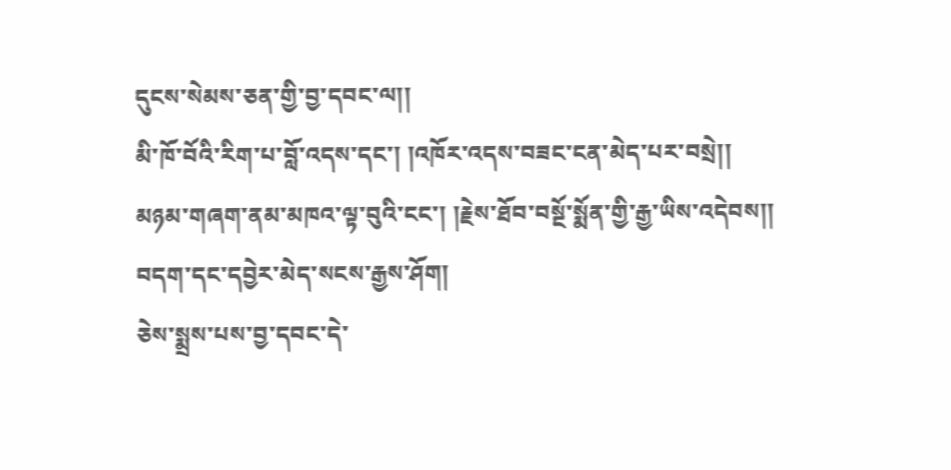དུངས་སེམས་ཅན་གྱི་བྱ་དབང་ལ།།
མི་ཁོ་བོའི་རིག་པ་བློ་འདས་དང་། །འཁོར་འདས་བཟང་ངན་མེད་པར་བསྲེ།།
མཉམ་གཞག་ནམ་མཁའ་ལྟ་བུའི་ངང་། །རྗེས་ཐོབ་བསྔོ་སྨོན་གྱི་རྒྱ་ཡིས་འདེབས།།
བདག་དང་དབྱེར་མེད་སངས་རྒྱས་ཤོག།
ཅེས་སྨྲས་པས་བྱ་དབང་དེ་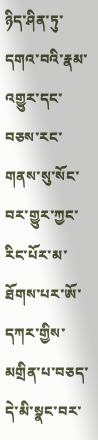ཉིད་ཤིན་ཏུ་དགའ་བའི་རྣམ་འགྱུར་དང་བཅས་རང་གནས་སུ་སོང་བར་གྱུར་ཀྱང་རིང་པོར་མ་ཐོགས་པར་ཨོ་དཀར་གྱིས་མགྲིན་པ་བཅད་དེ་མི་སྣང་བར་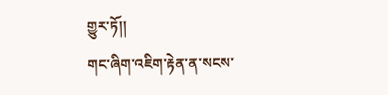གྱུར་ཏོ།།
གང་ཞིག་འཇིག་རྟེན་ན་སངས་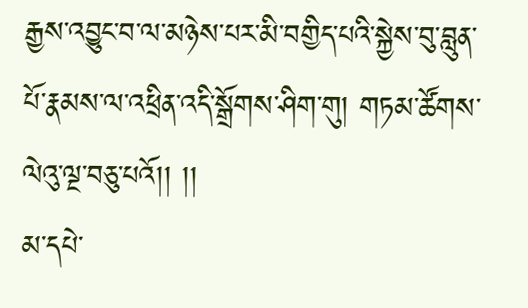རྒྱས་འབྱུང་བ་ལ་མཉེས་པར་མི་བགྱིད་པའི་སྐྱེས་བུ་བླུན་པོ་རྣམས་ལ་འཕྲིན་འདི་སྒྲོགས་ཤིག་གུ། གཏམ་ཚོགས་ལེའུ་ལྔ་བཅུ་པའོ།། །།
མ་དཔེ་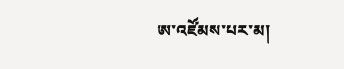ཨ་འཛོམས་པར་མ།